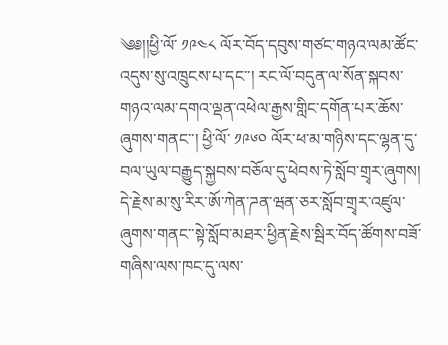༄༅།།ཕྱི་ལོ་ ༡༩༤༨ ལོར་བོད་དབུས་གཙང་གཉའ་ལམ་ཚོང་འདུས་སུ་འཁྲུངས་པ་དང་་། རང་ལོ་བདུན་ལ་སོན་སྐབས་གཉའ་ལམ་དགའ་ལྡན་འཕེལ་རྒྱས་གླིང་དགོན་པར་ཆོས་ཞུགས་གནང་་། ཕྱི་ལོ་ ༡༩༦༠ ལོར་ཕ་མ་གཉིས་དང་ལྷན་དུ་བལ་ཡུལ་བརྒྱུད་སྐྱབས་བཅོལ་དུ་ཕེབས་ཏེ་སློབ་གྲྭར་ཞུགས། དེ་རྗེས་མ་སུ་རིར་ཨོ་ཀེན་ཌན་ཝན་ཅར་སློབ་གྲྭར་འཛུལ་ཞུགས་གནང་་སྟེ་སློབ་མཐར་ཕྱིན་རྗེས་སྦིར་བོད་ཚོགས་བཟོ་གཞིས་ལས་ཁང་དུ་ལས་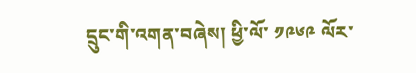དྲུང་གི་འགན་བཞེས། ཕྱི་ལོ་ ༡༩༦༩ ལོར་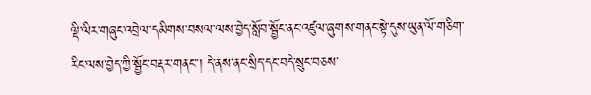ལྡི་ལིར་གཞུང་འབྲེལ་དམིགས་བསལ་ལས་བྱེད་སློབ་སྦྱོང་ནང་འཛུལ་ཞུགས་གནང་སྟེ་དུས་ཡུན་ལོ་གཅིག་རིང་ལས་བྱེད་ཀྱི་སྦྱོང་བརྡར་གནང་་། དེ་ནས་ནང་སྲིད་དང་བདེ་སྲུང་བཅས་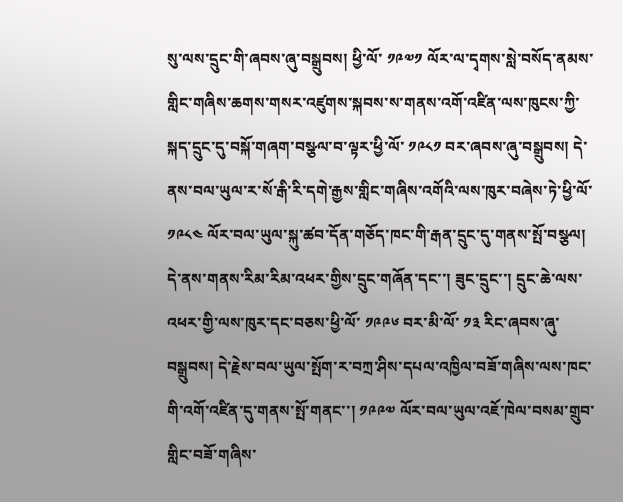སུ་ལས་དྲུང་གི་ཞབས་ཞུ་བསྒྲུབས། ཕྱི་ལོ་ ༡༩༧༡ ལོར་ལ་དྭགས་སླེ་བསོད་ནམས་གླིང་གཞིས་ཆགས་གསར་འཛུགས་སྐབས་ས་གནས་འགོ་འཛིན་ལས་ཁུངས་ཀྱི་སྐད་དྲུང་དུ་བསྐོ་གཞག་བསྩལ་བ་ལྟར་ཕྱི་ལོ་ ༡༩༨༡ བར་ཞབས་ཞུ་བསྒྲུབས། དེ་ནས་བལ་ཡུལ་ར་སོ་རྒི་རི་དགེ་རྒྱས་གླིང་གཞིས་འགོའི་ལས་ཁུར་བཞེས་ཏེ་ཕྱི་ལོ་ ༡༩༨༤ ལོར་བལ་ཡུལ་སྐུ་ཚབ་དོན་གཅོད་ཁང་གི་རྒན་དྲུང་དུ་གནས་སྤོ་བསྩལ། དེ་ནས་གནས་རིམ་རིམ་འཕར་གྱིས་དྲུང་གཞོན་དང་་། ཟུང་དྲུང་་། དྲུང་ཆེ་ལས་འཕར་གྱི་ལས་ཁུར་དང་བཅས་ཕྱི་ལོ་ ༡༩༩༦ བར་མི་ལོ་ ༡༣ རིང་ཞབས་ཞུ་བསྒྲུབས། དེ་རྗེས་བལ་ཡུལ་སྤོག་ར་བཀྲ་ཤིས་དཔལ་འཁྱིལ་བཟོ་གཞིས་ལས་ཁང་གི་འགོ་འཛིན་དུ་གནས་སྤོ་གནང་་། ༡༩༩༧ ལོར་བལ་ཡུལ་འཇོ་ཁེལ་བསམ་གྲུབ་གླིང་བཟོ་གཞིས་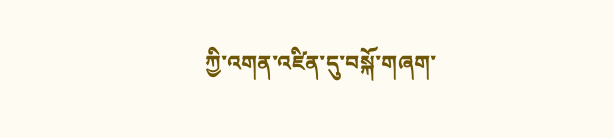ཀྱི་འགན་འཛིན་དུ་བསྐོ་གཞག་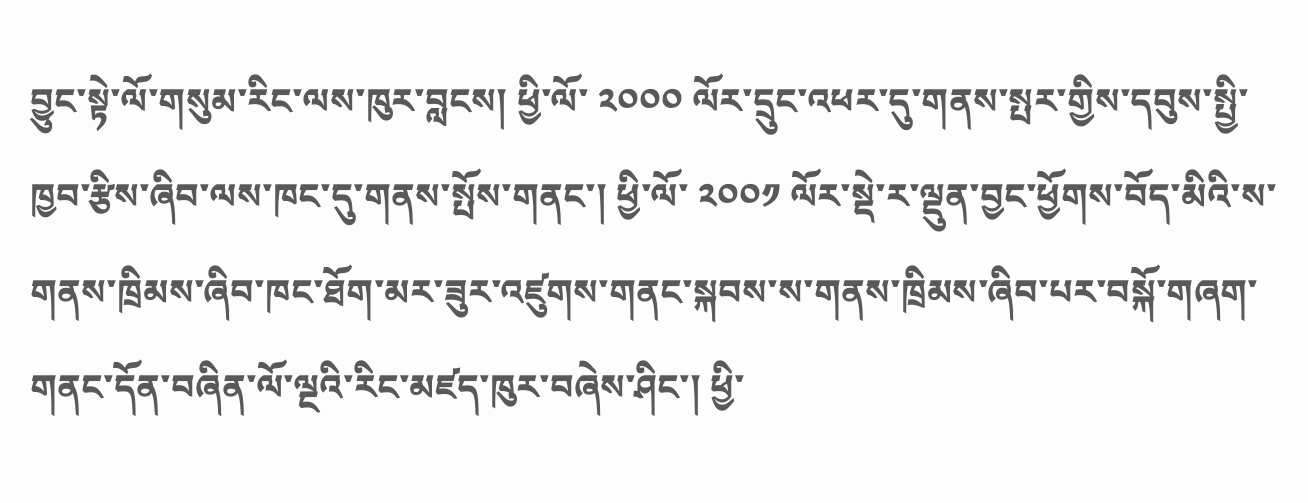བྱུང་སྟེ་ལོ་གསུམ་རིང་ལས་ཁུར་བླངས། ཕྱི་ལོ་ ༢༠༠༠ ལོར་དྲུང་འཕར་དུ་གནས་སྤར་གྱིས་དབུས་སྤྱི་ཁྱབ་རྩིས་ཞིབ་ལས་ཁང་དུ་གནས་སྤོས་གནང་། ཕྱི་ལོ་ ༢༠༠༡ ལོར་སྡེ་ར་ལྡུན་བྱང་ཕྱོགས་བོད་མིའི་ས་གནས་ཁྲིམས་ཞིབ་ཁང་ཐོག་མར་ཟུར་འཛུགས་གནང་སྐབས་ས་གནས་ཁྲིམས་ཞིབ་པར་བསྐོ་གཞག་གནང་དོན་བཞིན་ལོ་ལྔའི་རིང་མཛད་ཁུར་བཞེས་ཤིང་། ཕྱི་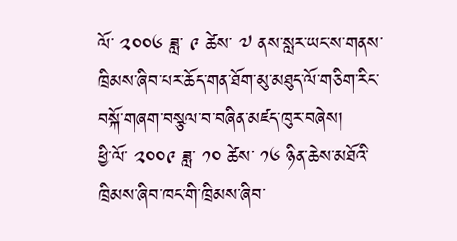ལོ་ ༢༠༠༦ ཟླ་ ༩ ཚེས་ ༧ ནས་སླར་ཡང་ས་གནས་ཁྲིམས་ཞིབ་པར་ཆོད་གན་ཐོག་མུ་མཐུད་ལོ་གཅིག་རིང་བསྐོ་གཞག་བསྩལ་བ་བཞིན་མཛད་ཁུར་བཞེས།
ཕྱི་ལོ་ ༢༠༠༩ ཟླ་ ༡༠ ཚེས་ ༡༦ ཉིན་ཆེས་མཐོའི་ཁྲིམས་ཞིབ་ཁང་གི་ཁྲིམས་ཞིབ་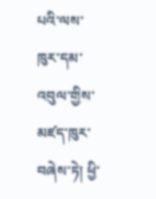པའི་ལས་ཁུར་དམ་འབུལ་གྱིས་མཛད་ཁུར་བཞེས་ཏེ། ཕྱི་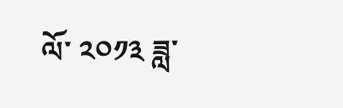ལོ་ ༢༠༡༣ ཟླ་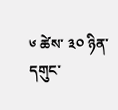༦ ཚེས་ ༣༠ ཉིན་དགུང་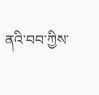ནའི་བབ་ཀྱིས་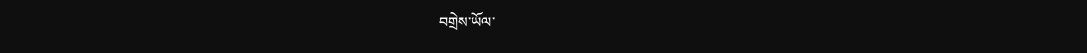བགྲེས་ཡོལ་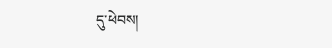དུ་ཕེབས།